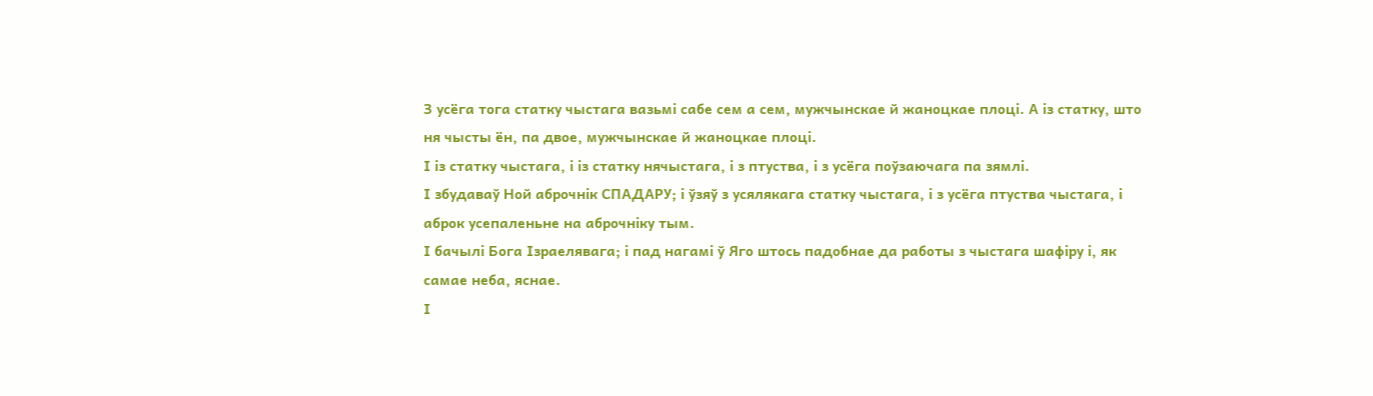З усёга тога статку чыстага вазьмі сабе сем а сем, мужчынскае й жаноцкае плоці. А із статку, што ня чысты ён, па двое, мужчынскае й жаноцкае плоці.
І із статку чыстага, і із статку нячыстага, і з птуства, і з усёга поўзаючага па зямлі.
І збудаваў Ной аброчнік СПАДАРУ; і ўзяў з усялякага статку чыстага, і з усёга птуства чыстага, і аброк усепаленьне на аброчніку тым.
І бачылі Бога Ізраелявага; і пад нагамі ў Яго штось падобнае да работы з чыстага шафіру і, як самае неба, яснае.
І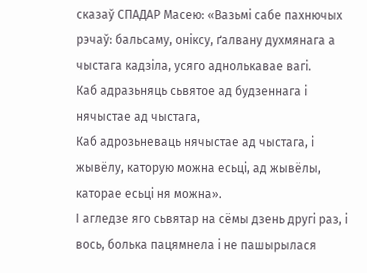сказаў СПАДАР Масею: «Вазьмі сабе пахнючых рэчаў: бальсаму, оніксу, ґалвану духмянага а чыстага кадзіла, усяго аднолькавае вагі.
Каб адразьняць сьвятое ад будзеннага і нячыстае ад чыстага,
Каб адрозьневаць нячыстае ад чыстага, і жывёлу, каторую можна есьці, ад жывёлы, каторае есьці ня можна».
І агледзе яго сьвятар на сёмы дзень другі раз, і вось, болька пацямнела і не пашырылася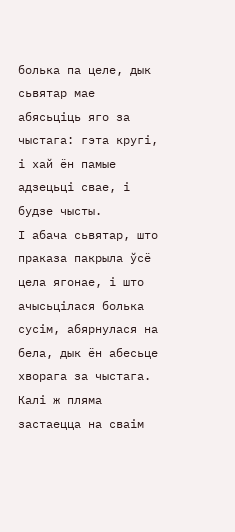болька па целе, дык сьвятар мае абясьціць яго за чыстага: гэта кругі, і хай ён памые адзецьці свае, і будзе чысты.
І абача сьвятар, што праказа пакрыла ўсё цела ягонае, і што ачысьцілася болька сусім, абярнулася на бела, дык ён абесьце хворага за чыстага.
Калі ж пляма застаецца на сваім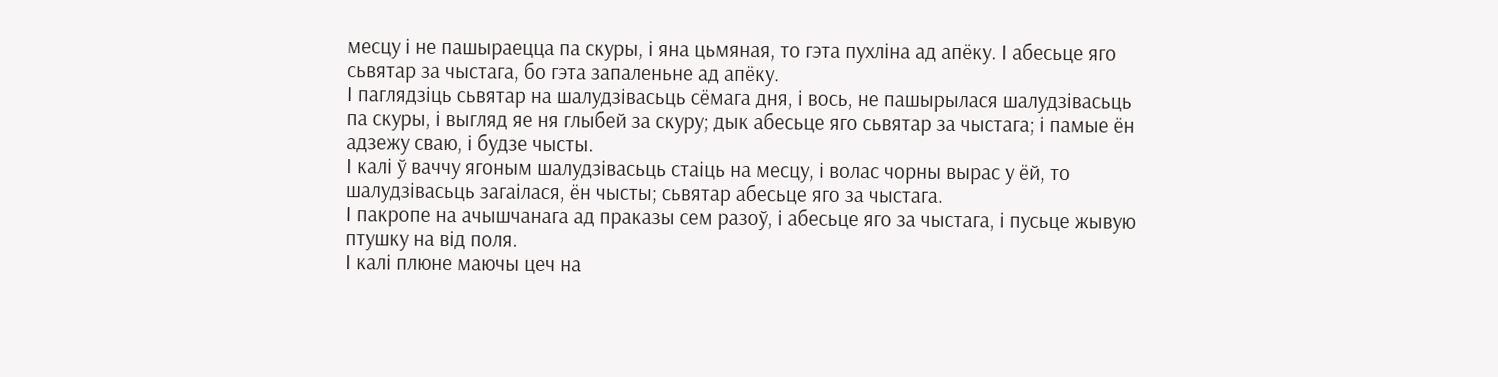месцу і не пашыраецца па скуры, і яна цьмяная, то гэта пухліна ад апёку. І абесьце яго сьвятар за чыстага, бо гэта запаленьне ад апёку.
І паглядзіць сьвятар на шалудзівасьць сёмага дня, і вось, не пашырылася шалудзівасьць па скуры, і выгляд яе ня глыбей за скуру; дык абесьце яго сьвятар за чыстага; і памые ён адзежу сваю, і будзе чысты.
І калі ў ваччу ягоным шалудзівасьць стаіць на месцу, і волас чорны вырас у ёй, то шалудзівасьць загаілася, ён чысты; сьвятар абесьце яго за чыстага.
І пакропе на ачышчанага ад праказы сем разоў, і абесьце яго за чыстага, і пусьце жывую птушку на від поля.
І калі плюне маючы цеч на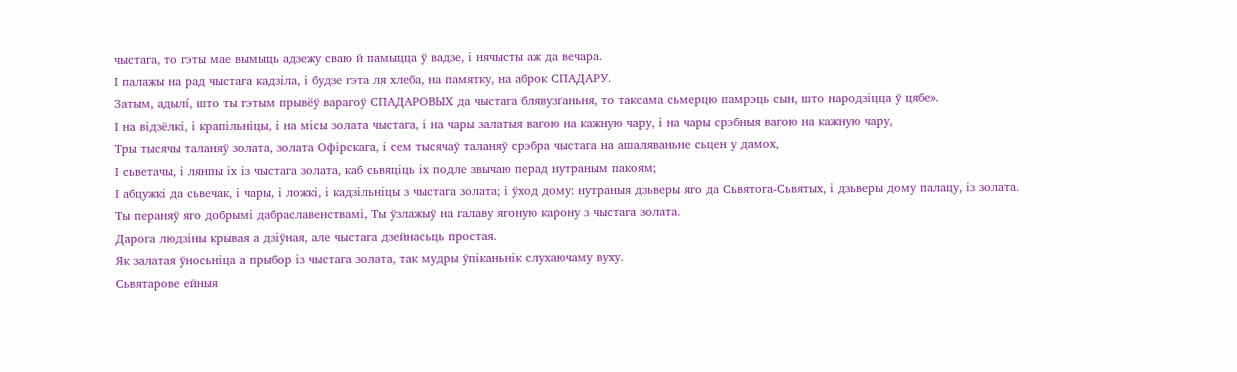чыстага, то гэты мае вымыць адзежу сваю й памыцца ў вадзе, і нячысты аж да вечара.
І палажы на рад чыстага кадзіла, і будзе гэта ля хлеба, на памятку, на аброк СПАДАРУ.
Затым, адылí, што ты гэтым прывёў варагоў СПАДАРОВЫХ да чыстага блявузґаньня, то таксама сьмерцю памрэць сын, што народзіцца ў цябе».
І на відзёлкі, і крапільніцы, і на місы золата чыстага, і на чары залатыя вагою на кажную чару, і на чары срэбныя вагою на кажную чару,
Тры тысячы таланяў золата, золата Офірскага, і сем тысячаў таланяў срэбра чыстага на ашаляваньне сьцен у дамох,
І сьветачы, і лянпы іх із чыстага золата, каб сьвяціць іх подле звычаю перад нутраным пакоям;
І абцужкі да сьвечак, і чары, і ложкі, і кадзільніцы з чыстага золата; і ўход дому: нутраныя дзьверы яго да Сьвятога-Сьвятых, і дзьверы дому палацу, із золата.
Ты пераняў яго добрымі дабраславенствамі, Ты ўзлажыў на галаву ягоную карону з чыстага золата.
Дарога людзіны крывая а дзіўная, але чыстага дзейнасьць простая.
Як залатая ўносьніца а прыбор із чыстага золата, так мудры ўпіканьнік слухаючаму вуху.
Сьвятарове ейныя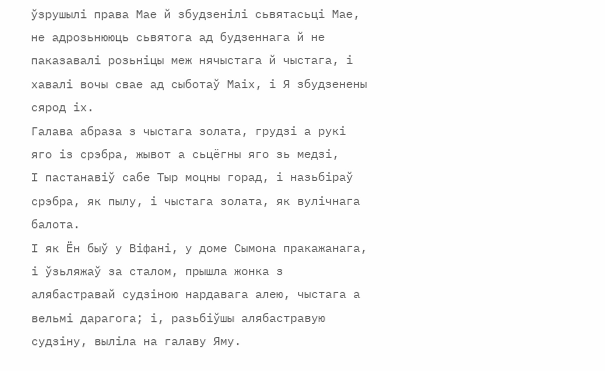ўзрушылі права Мае й збудзенілі сьвятасьці Мае, не адрозьнююць сьвятога ад будзеннага й не паказавалі розьніцы меж нячыстага й чыстага, і хавалі вочы свае ад сыботаў Маіх, і Я збудзенены сярод іх.
Галава абраза з чыстага золата, грудзі а рукі яго із срэбра, жывот а сьцёгны яго зь медзі,
І пастанавіў сабе Тыр моцны горад, і назьбіраў срэбра, як пылу, і чыстага золата, як вулічнага балота.
І як Ён быў у Віфані, у доме Сымона пракажанага, і ўзьляжаў за сталом, прышла жонка з алябастравай судзіною нардавага алею, чыстага а вельмі дарагога; і, разьбіўшы алябастравую судзіну, выліла на галаву Яму.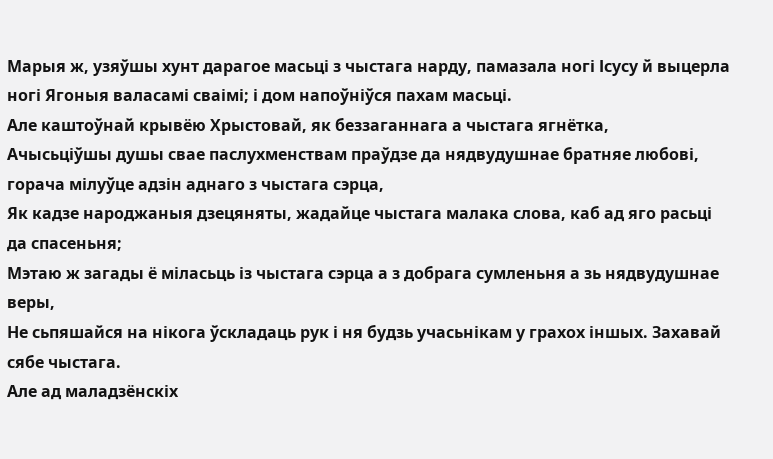Марыя ж, узяўшы хунт дарагое масьці з чыстага нарду, памазала ногі Ісусу й выцерла ногі Ягоныя валасамі сваімі; і дом напоўніўся пахам масьці.
Але каштоўнай крывёю Хрыстовай, як беззаганнага а чыстага ягнётка,
Ачысьціўшы душы свае паслухменствам праўдзе да нядвудушнае братняе любові, горача мілуўце адзін аднаго з чыстага сэрца,
Як кадзе народжаныя дзецяняты, жадайце чыстага малака слова, каб ад яго расьці да спасеньня;
Мэтаю ж загады ё міласьць із чыстага сэрца а з добрага сумленьня а зь нядвудушнае веры,
Не сьпяшайся на нікога ўскладаць рук і ня будзь учасьнікам у грахох іншых. Захавай сябе чыстага.
Але ад маладзёнскіх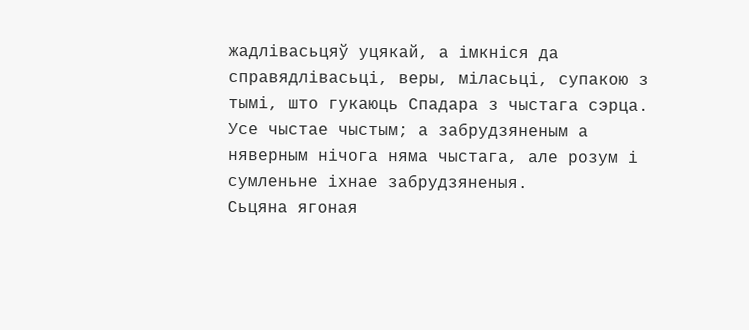жадлівасьцяў уцякай, а імкніся да справядлівасьці, веры, міласьці, супакою з тымі, што гукаюць Спадара з чыстага сэрца.
Усе чыстае чыстым; а забрудзяненым а няверным нічога няма чыстага, але розум і сумленьне іхнае забрудзяненыя.
Сьцяна ягоная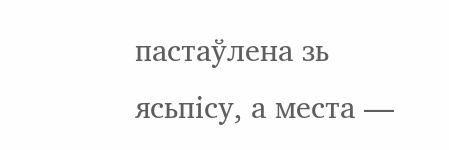пастаўлена зь ясьпісу, а места —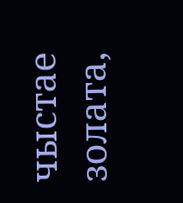чыстае золата,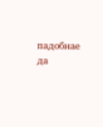падобнае да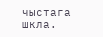чыстага шкла.